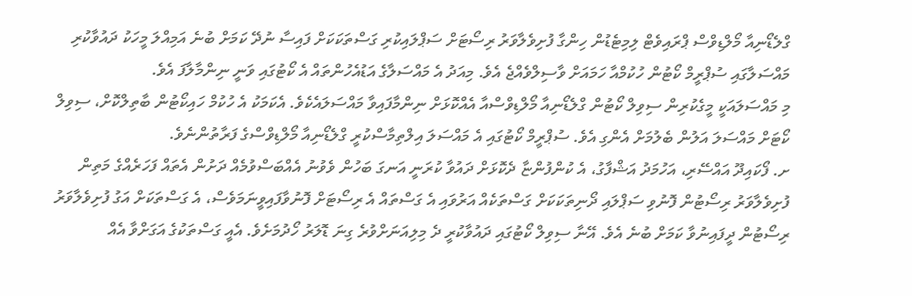ގްލެޑޯނިއާ މޯލްޑިވްސް ޕްރައިވެޓް ލިމިޓެޑުން ހިންގާ ފުށިވެލާވަރު ރިސޯޓަށް ސަޕްލައިކުރި ގަސްތަކަކަށް ފައިސާ ނުދޭ ކަމަށް ބުނެ އަމިއްލަ މީހަކު ދައުވާކުރި މައްސަލާގައި ސުޕްރީމް ކޯޓުން ހުކުމްއާ ހަމައަށް ވާސިލްވެއްޖެ އެވެ. މިއަދު އެ މައްސަލާގެ އަޑުއެހުންތައް އެ ކޯޓުގައި ވަނީ ނިންމާލާފަ އެވެ.
މި މައްސަލައަކީ މީގެކުރިން ސިވިލް ކޯޓުން ގްލެޑޯނިއާ މޯލްޑިވްސްއާ އެއްކޮޅަށް ނިންމާފައިވާ މައްސަލައެކެވެ. އެކަމަކު އެ ހުކުމް ހައިކޯޓުން ބާތިލްކޮށް، ސިވިލް ކޯޓަށް މައްސަލަ އަލުން ބެލުމަށް އެންގި އެވެ. ސުޕްރީމް ކޯޓުގައި އެ މައްސަލަ އިލްތިމާސްކުރީ ގްލެޑޯނިއާ މޯލްޑިވްސްގެ ފަރާތުންނެވެ.
ށ. ފޯކައިދޫ އައްސޭރި، އަހުމަދު އަޝްފާގު، އެ ކުންފުންޏާ ދެކޮޅަށް ދައުވާ ކުރަނީ އަނގަ ބަހުން ވެވުނު އެއްބަސްވުމެއް ދަށުން އެތައް ފަހަރެއްގެ މަތިން ފުށިވެލާވަރު ރިސޯޓުން ފޮނުވި ސަޕްލައި ދޯނިތަކަކަށް ގަސްތަކެއް އަރުވައި އެ ގަސްތައް އެ ރިސޯޓަށް ފޮނުވާފައިވީނަމަވެސް، އެ ގަސްތަކަށް އަގު ފުށިވެލާވަރު ރިސޯޓުން ދީފައިނުވާ ކަމަށް ބުނެ އެވެ. އޭނާ ސިވިލް ކޯޓުގައި ދައުވާކުރީ ދެ މިލިއަނަށްވުރެ ގިނަ ޑޮލަރު ހޯދުމަށެވެ. އެއީ ގަސްތަކުގެ އަގަށްވާ އެއް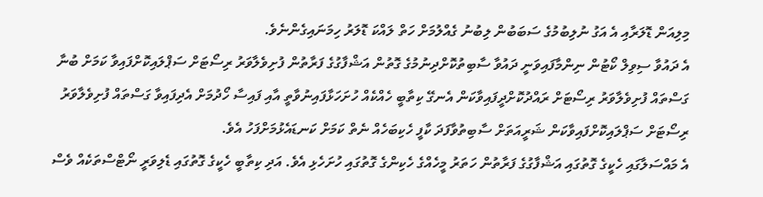މިލިއަން ޑޮލަރާއި އެ އަގު ނުލިބުމުގެ ސަބަބުން ލިބުނު ގެއްލުމަށް ހަތް ލައްކަ ޑޮލަރު ހިމަނައިގެންނެވެ.
އެ ދައުވާ ސިވިލް ކޯޓުން ނިންމާފައިވަނީ ދައުވާ ސާބިތުކޮށްދިނުމުގެ ގޮތުން އަޝްފާގުގެ ފަރާތުން ފުށިވެލާވަރު ރިސޯޓަށް ސަޕްލައިކޮށްފައިވާ ކަމަށް ބުނާ ގަސްތައް ފުށިވެލާވަރު ރިސޯޓަށް ރައްދުކޮށްދީފައިވާކަން އެނގޭ ކިތާބީ ހެއްކެއް ހުށަހަޅާފައިނުވާތީ އާއި ފައިސާ ހޯދުމަށް އެދިފައިވާ ގަސްތައް ފުށިވެލާވަރު ރިސޯޓަށް ސަޕްލައިކޮށްފައިވާކަން ޝަރީއަތަށް ސާބިތުވާފަދަ ކާފީ ހެކިބަހެއް ނެތް ކަމަށް ކަނޑައެޅުމަށްފަހު އެވެ.
އެ މައްސަލާގައި ހެކީގެ ގޮތުގައި އަޝްފާގުގެ ފަރާތުން ހަތަރު މީހެއްގެ ހެކިންގެ ގޮތުގައި ހުށަހެޅި އެވެ. އަދި ކިތާބީ ހެކީގެ ގޮތުގައި ޑެލިވަރީ ނޯޓްސްތަކެއް ވެސް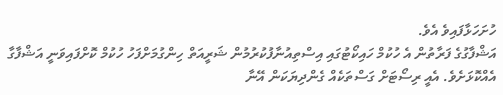ހުށަހަޅާފައިވެ އެވެ.
އަޝްފާގުގެ ފަރާތުން އެ ހުކުމް ހައިކޯޓުގައި އިސްތިއުނާފުކުރުމުން ޝަރީއަތް ހިންގުމަށްފަހު ހުކުމް ކޮށްފައިވަނީ އަޝްފާގާ އެއްކޮޅަށެވެ. އެއީ ރިސޯޓަށް ގަސްތަކެއް ގެންދިޔަކަން އޭނާ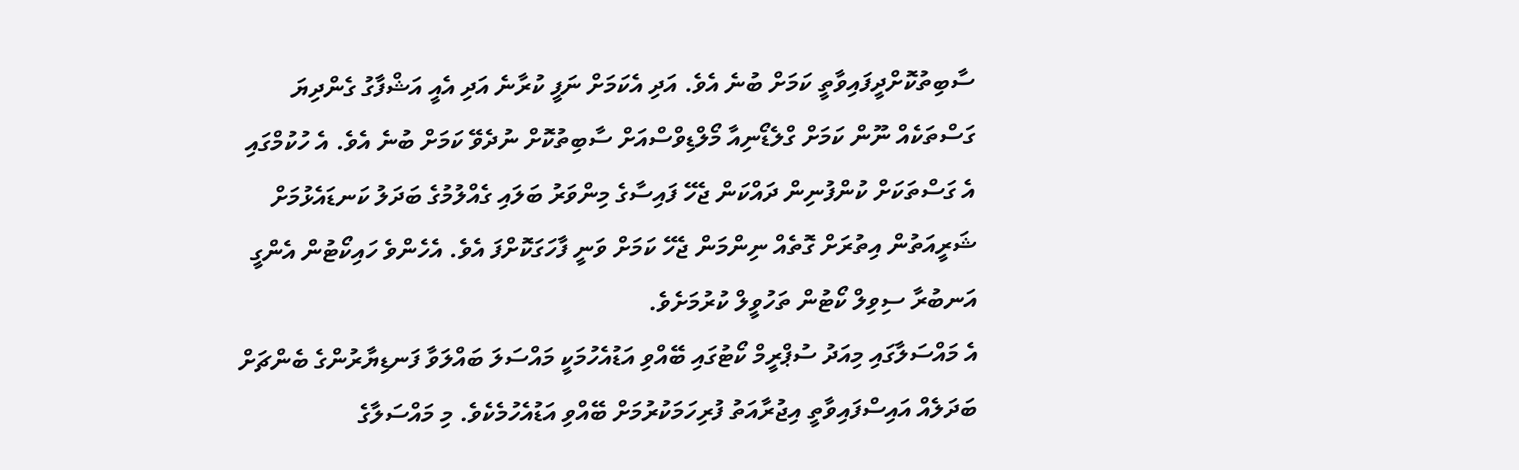ސާބިތުކޮށްދީފައިވާތީ ކަމަށް ބުނެ އެވެ. އަދި އެކަމަށް ނަފީ ކުރާނެ އަދި އެއީ އަޝްފާގު ގެންދިޔަ ގަސްތަކެއް ނޫން ކަމަށް ގްލެޑޯނިއާ މޯލްޑިވްސްއަށް ސާބިތުކޮށް ނުދެވޭ ކަމަށް ބުނެ އެވެ. އެ ހުކުމްގައި އެ ގަސްތަކަށް ކުންފުނިން ދައްކަން ޖެހޭ ފައިސާގެ މިންވަރު ބަލައި ގެއްލުމުގެ ބަދަލު ކަނޑައެޅުމަށް ޝަރީއަތުން އިތުރަށް ގޮތެއް ނިންމަން ޖެހޭ ކަމަށް ވަނީ ފާހަގަކޮށްފަ އެވެ. އެހެންވެ ހައިކޯޓުން އެންގީ އަނބުރާ ސިވިލް ކޯޓުން ތަހުވީލް ކުރުމަށެވެ.
އެ މައްސަލާގައި މިއަދު ސުޕްރީމް ކޯޓުގައި ބޭއްވި އަޑުއެހުމަކީ މައްސަލަ ބައްލަވާ ފަނޑިޔާރުންގެ ބެންޗަށް ބަދަލެއް އައިސްފައިވާތީ އިޖުރާއަތު ފުރިހަމަކުރުމަށް ބޭއްވި އަޑުއެހުމެކެވެ. މި މައްސަލާގެ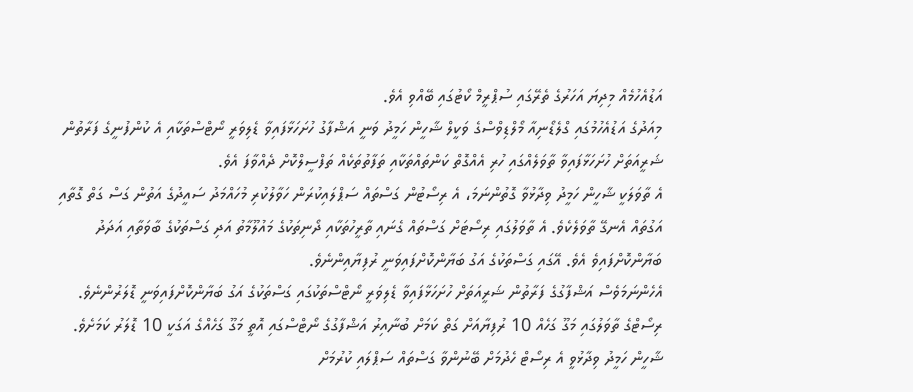އަޑުއެހުމެއް މިދިޔަ އަހަރުގެ ތެރޭގައި ސުޕްރީމް ކޯޓުގައި ބޭއްވި އެވެ.
މިއަދުގެ އަޑުއެހުމުގައި ގްލެޑޯނިއާ މޯލްޑިވްސްގެ ވަކީލް ޝާހީން ހަމީދު ވަނީ އަޝްފާގު ހުށަހަޅާފައިވާ ޑެލިވަރީ ނޯޓްސްތަކާއި އެ ކުންފުނީގެ ފަރާތުން ޝަރީއަތަށް ހުށަހަޅާފައިވާ ތާވަލެއްގައި ހުރި އެއްގޮތް ކަންތައްތަކާއި ތަފާތުތަކެއް ތަފްސީލްކޮށް ދެއްވާފަ އެވެ.
އެ ތާވަލަކީ ޝާހީން ހަމީދު ވިދާޅުވާ ގޮތުންނަމަ، އެ ރިސޯޓުން ގަސްތައް ސަޕްލައިކުރަން ހަވާލުކުރި މުހައްމަދު ސައީދުގެ އަތުން ގަސް ގަތް ގޮތާއި އަގުތައް އެނގޭ ތާވަލެކެވެ. އެ ތާވަލުގައި ރިސޯޓަށް ގަސްތައް ގެނައި ތާރީހުތަކާއި ދޯނިތަކުގެ މައުލޫމާތު އަދި ގަސްތަކުގެ ބާވަތާއި އަދަދު ބަޔާންކޮށްފައިވެ އެވެ. އޭގައި ގަސްތަކުގެ އަގު ބަޔާންކޮށްފައިވަނީ ރުފިޔާއިންނެވެ.
އެހެންނަމަވެސް އަޝްފާގުގެ ފަރާތުން ޝަރީއަތަށް ހުށަހަޅާފައިވާ ޑެލިވަރީ ނޯޓްސްތަކުގައި ގަސްތަކުގެ އަގު ބަޔާންކޮށްފައިވަނީ ޑޮލަރުންނެވެ. ރިސޯޓްގެ ތާވަލުގައި މަގޫ ގަހެއް 10 ރުފިޔާއަށް ގަތް ކަމަށް ބުނާއިރު އަޝްފާގުގެ ނޯޓްސްގައި އޮތީ މަގޫ ގަހެއްގެ އަގަކީ 10 ޑޮލަރު ކަމަށެވެ.
ޝާހީން ހަމީދު ވިދާޅުވީ އެ ރިސޯޓް ހެދުމަށް ބޭނުންވާ ގަސްތައް ސަޕްލައި ކުރުމަށް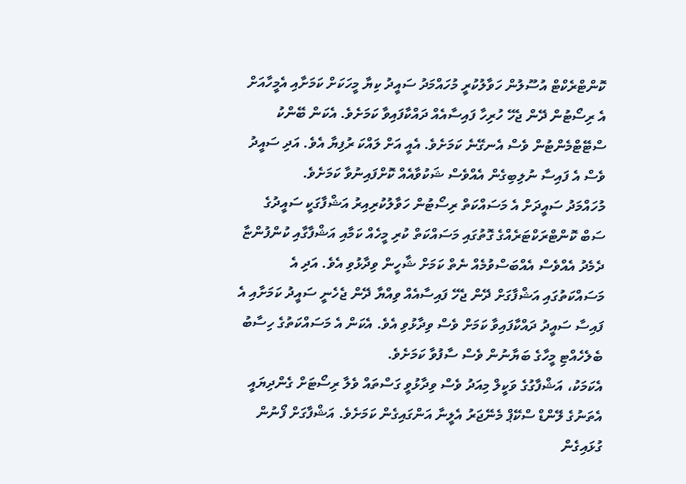ކޮންޓްރެކްޓް އުސޫލުން ހަވާލުކުރީ މުހައްމަދު ސައީދު ކިޔާ މީހަކަށް ކަމަށާއި އެމީހާއަށް އެ ރިސޯޓުން ދޭން ޖެހޭ ހުރިހާ ފައިސާއެއް ދައްކާފައިވާ ކަމަށެވެ. އެކަން ބޭންކު ސްޓޭޓްމެންޓުން ވެސް އެނގޭނެ ކަމަށެވެ. އެއީ އަށް ލައްކަ ރުފިޔާ އެވެ. އަދި ސައީދު ވެސް އެ ފައިސާ ނުލިބިގެން އެއްވެސް ޝަކުވާއެއް ކޮށްފައިނުވާ ކަމަށެވެ.
މުހައްމަދު ސައީދަށް އެ މަސައްކަތް ރިސޯޓުން ހަވާލުކުރިއިރު އަޝްފާގަކީ ސައީދުގެ ސަބް ކޮންޓްރަކްޓަރެއްގެ ގޮތުގައި މަސައްކަތް ކުރި މީހެއް ކަމާއި އަޝްފާގާއި ކުންފުންޏާ ދެމެދު އެއްވެސް އެއްބަސްވުމެއް ނެތް ކަމަށް ޝާހީން ވިދާޅުވި އެވެ. އަދި އެ މަސައްކަތުގައި އަޝްފާގަށް ދޭން ޖެހޭ ފައިސާއެއް ވިއްޔާ ދޭން ޖެހެނީ ސައީދު ކަމަށާއި އެ ފައިސާ ސައީދު ދައްކާފައިވާ ކަމަށް ވެސް ވިދާޅުވި އެވެ. އެކަން އެ މަސައްކަތުގެ ހިސާބު ބެލެހެއްޓި މީހާގެ ބަޔާނުން ވެސް ސާފުވާ ކަމަށެވެ.
އެކަމަކު، އަޝްފާގުގެ ވަކީލް މިއަދު ވެސް ވިދާޅުވީ ގަސްތައް ވެލާ ރިސޯޓަށް ގެންދިޔައީ އެތަނުގެ ލޭންޑް ސްކޭޕް މެނޭޖަރު އެލީނާ އަންގައިގެން ކަމަށެވެ. އަޝްފާގަށް ފޯނުން ގުޅައިގެން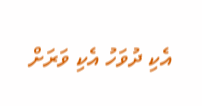އެކި ދުވަހު އެކި ވަރަށް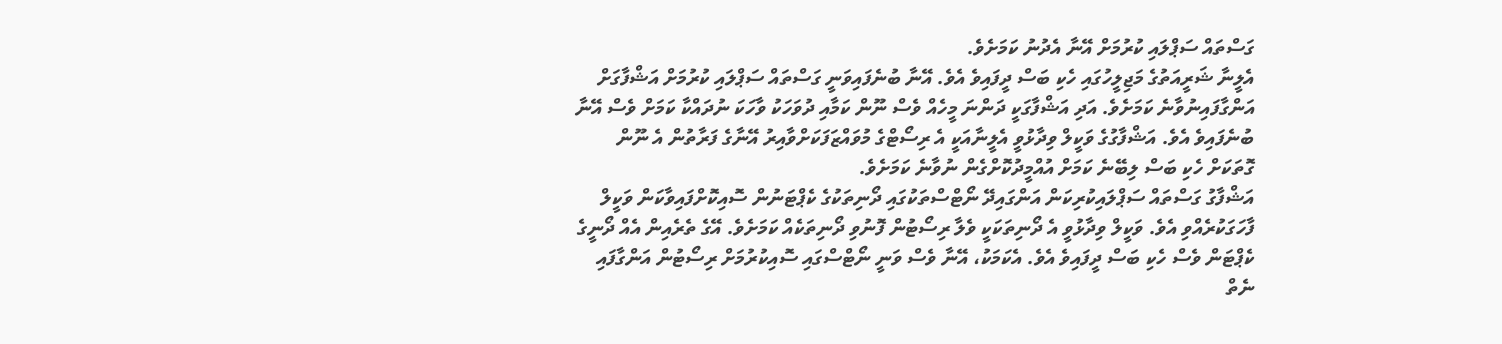ގަސްތައް ސަޕްލައި ކުރުމަށް އޭނާ އެދުނު ކަމަށެވެ.
އެލީނާ ޝަރީއަތުގެ މަޖިލީހުގައި ހެކި ބަސް ދީފައިވެ އެވެ. އޭނާ ބުނެފައިވަނީ ގަސްތައް ސަޕްލައި ކުރުމަށް އަޝްފާގަށް އަންގާފައިނުވާނެ ކަމަށެވެ. އަދި އަޝްފާގަކީ ދަންނަ މީހެއް ވެސް ނޫން ކަމާއި ދުވަހަކު ވާހަކަ ނުދައްކާ ކަމަށް ވެސް އޭނާ ބުނެފައިވެ އެވެ. އަޝްފާގުގެ ވަކީލް ވިދާޅުވީ އެލީނާއަކީ އެ ރިސޯޓްގެ މުވައްޒަފަކަށްވާއިރު އޭނާގެ ފަރާތުން އެ ނޫން ގޮތަކަށް ހެކި ބަސް ލިބޭނެ ކަމަށް އުއްމީދުކޮށްގެން ނުވާނެ ކަމަށެވެ.
އަޝްފާގު ގަސްތައް ސަޕްލައިކުރިކަން އަންގައިދޭ ނޯޓްސްތަކުގައި ދޯނިތަކުގެ ކެޕްޓަނުން ސޮއިކޮށްފައިވާކަން ވަކީލް ފާހަގަކުރެއްވި އެވެ. ވަކީލް ވިދާޅުވީ އެ ދޯނިތަކަކީ ވެލާ ރިސޯޓުން ފޮނުވި ދޯނިތަކެއް ކަމަށެވެ. އޭގެ ތެރެއިން އެއް ދޯނީގެ ކެޕްޓަން ވެސް ހެކި ބަސް ދީފައިވެ އެވެ. އެކަމަކު، އޭނާ ވެސް ވަނީ ނޯޓްސްގައި ސޮއިކުރުމަށް ރިސޯޓުން އަންގާފައި ނެތް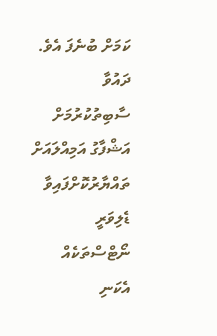ކަމަށް ބުނެފަ އެވެ.
ދައުވާ ސާބިތުކުރުމަށް އަޝްފާގު އަމިއްލައަށް ތައްޔާރުކޮށްފައިވާ ޑެލިވަރީ ނޯޓްސްތަކެއް އެކަނި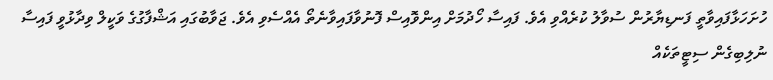ހުށަހަޅާފައިވާތީ ފަނޑިޔާރުން ސުވާލު ކުރެއްވި އެވެ. ފައިސާ ހޯދުމަށް އިންވޮއިސް ފޮނުވާފައިވާނެތޯ އެއްސެވި އެވެ. ޖަވާބުގައި އަޝްފާގުގެ ވަކީލް ވިދާޅުވީ ފައިސާ ނުލިބިގެން ސިޓީތަކެއް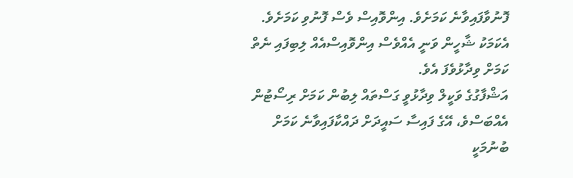ފޮނުވާފައިވާނެ ކަމަށެވެ. އިންވޮއިސް ވެސް ފޮނުވި ކަމަށެވެ. އެކަމަކު ޝާހީން ވަނީ އެއްވެސް އިންވޮއިސްއެއް ލިބިފައި ނެތް ކަމަށް ވިދާޅުވެފަ އެވެ.
އަޝްފާގުގެ ވަކީލް ވިދާޅުވީ ގަސްތައް ލިބުން ކަމަށް ރިސޯޓުން އެއްބަސްވެ، އޭގެ ފައިސާ ސައީދަށް ދައްކާފައިވާނެ ކަމަށް ބުނުމަކީ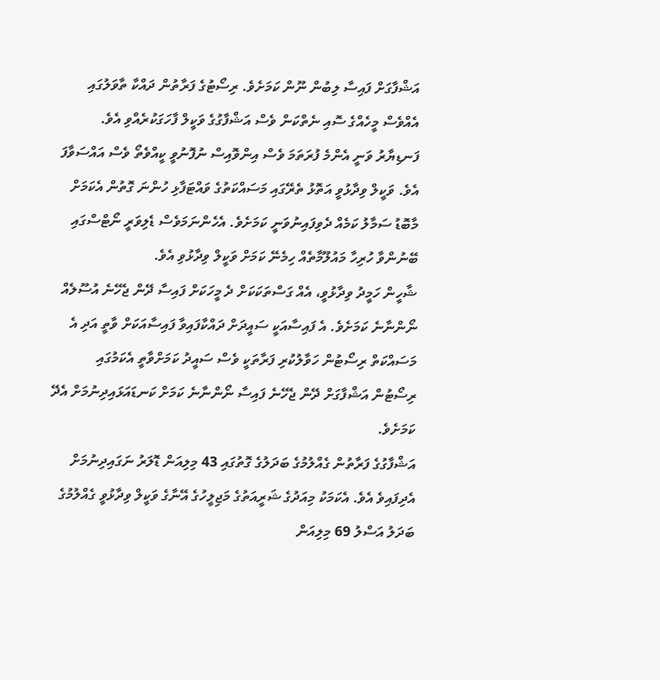އަޝްފާގަށް ފައިސާ ލިބުން ނޫން ކަމަށެވެ. ރިސޯޓުގެ ފަރާތުން ދައްކާ ތާވަލުގައި އެއްވެސް މީހެއްގެ ސޮއި ނެތްކަން ވެސް އަޝްފާގުގެ ވަކީލް ފާހަގަކުރެއްވި އެވެ.
ފަނޑިޔާރު ވަނީ އެންމެ ފުރަތަމަ ވެސް އިންވޮއިސް ނުފޮނުވީ ކީއްވެތޯ ވެސް އައްސަވާފަ އެވެ. ވަކީލް ވިދާޅުވީ އަތޮޅު ތެރޭގައި މަސައްކަތުގެ ވައްޓަފާޅި ހުންނަ ގޮތުން އެކަމަށް މާބޮޑު ސަމާލު ކަމެއް ދެވިފައިނުވަނީ ކަމަށެވެ. އެހެންނަމަވެސް ޑެލިވަރީ ނޯޓްސްގައި ބޭނުންވާ ހުރިހާ މައުލޫމާތެއް ހިމެނޭ ކަމަށް ވަކީލް ވިދާޅުވި އެވެ.
ޝާހީން ހަމީދު ވިދާޅުވީ، އެއް ގަސްތަކަކަށް ދެ މީހަކަށް ފައިސާ ދޭން ޖެހޭނެ އުސޫލެއް ނޯންނާނެ ކަމަށެވެ. އެ ފައިސާއަކީ ސައީދަށް ދައްކާފައިވާ ފައިސާއަކަށް ވާތީ އަދި އެ މަސައްކަތް ރިސޯޓުން ހަވާލުކުރި ފަރާތަކީ ވެސް ސައީދު ކަމަށްވާތީ އެކަމުގައި ރިސޯޓުން އަޝްފާގަށް ދޭން ޖެހޭނެ ފައިސާ ނޯންނާނެ ކަމަށް ކަނޑައަޅައިދިނުމަށް އެދޭ ކަމަށެވެ.
އަޝްފާގުގެ ފަރާތުން ގެއްލުމުގެ ބަދަލުގެ ގޮތުގައި 43 މިލިއަން ޑޮލަރު ނަގައިދިނުމަށް އެދިފައިވެ އެވެ. އެކަމަކު މިއަދުގެ ޝަރީއަތުގެ މަޖިލީހުގެ އޭނާގެ ވަކީލް ވިދާޅުވީ ގެއްލުމުގެ ބަދަލު އަސްލު 69 މިލިއަން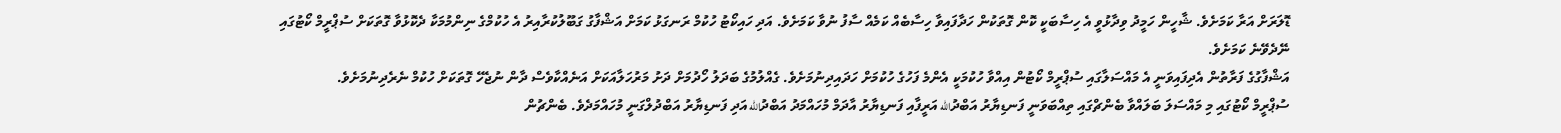ޑޮލަރަށް އަރާ ކަމަށެވެ. ޝާހީން ހަމީދު ވިދާޅުވީ އެ ހިސާބަކީ ކޮން ގޮތަކުން ހަދާފައިވާ ހިސާބެއް ކަމެއް ސާފު ނުވާ ކަމަށެވެ. އަދި ހައިކޯޓު ހުކުމް ރަނގަޅު ކަމަށް އަޝްފާގު ގަބޫލުކުރާއިރު އެ ހުކުމްގެ ނިންމުމަކާ ދެކޮޅުވާ ގޮތަކަށް ސުޕްރީމް ކޯޓުގައި ނޭދެވޭނެ ކަމަށެވެ.
އަޝްފާގުގެ ފަރާތުން އެދިފައިވަނީ އެ މައްސަލާގައި ސުޕްރީމް ކޯޓުން އިއްވާ ހުކުމަކީ އެންމެ ފަހުގެ ހުކުމަށް ހަދައިދިނުމަށެވެ. ގެއްލުމުގެ ބަދަލު ހޯދުމަށް ދަށު މަރުހަލާއަކަށް އަނެއްކާވެސް ދާން ނުޖެހޭ ގޮތަކަށް ހުކުމް ނެރެދިނުމަށެވެ.
ސުޕްރީމް ކޯޓުގައި މި މައްސަލަ ބަލައްވާ ބެންޗްގައި ތިއްބަވަނީ ފަނޑިޔާރު އަބްދުالله އަރީފާއި ފަނޑިޔާރު އާދަމް މުހައްމަދު އަބްދުالله އަދި ފަނޑިޔާރު އަބްދުލްގަނީ މުހައްމަދެވެ. ބެންޗުން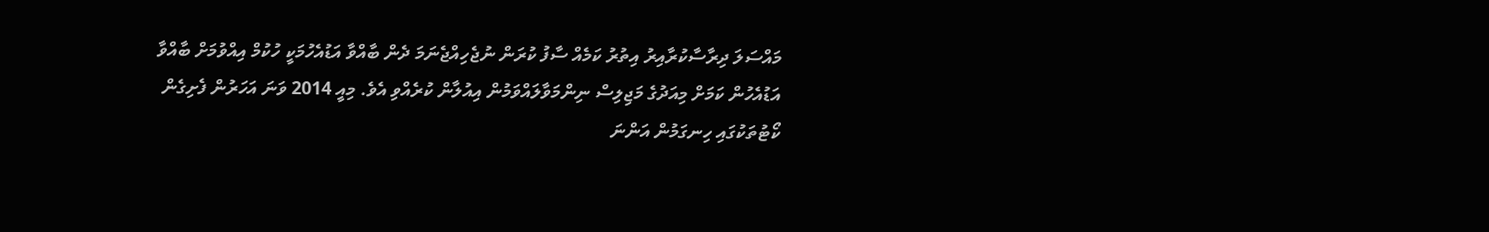މައްސަލަ ދިރާސާކުރާއިރު އިތުރު ކަމެއް ސާފު ކުރަން ނުޖެހިއްޖެނަމަ ދެން ބާއްވާ އަޑުއެހުމަކީ ހުކުމް އިއްވުމަށް ބާއްވާ އަޑުއެހުން ކަމަށް މިއަދުގެ މަޖިލިސް ނިންމަވާލައްވަމުން އިއުލާން ކުރެއްވި އެވެ. މިއީ 2014 ވަނަ އަހަރުން ފެށިގެން ކޯޓުތަކުގައި ހިނގަމުން އަންނަ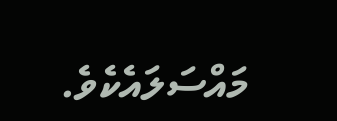މައްސަލައެކެވެ.